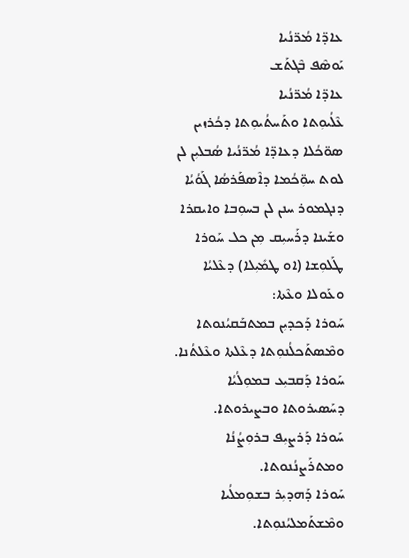ܥܐܕ̈ܐ ܡܳܪ̈ܢܳܝܐ
ܝܰܘܣܶܦ ܒܶܓܬܰܫ
ܥܐܕ̈ܐ ܡܳܪ̈ܢܳܝܐ
ܥܶܠܳܝܘܼܬܐ ܘܬܰܚܬܳܝܘܼܬܐ ܕܟܳܪܙܝܢ ܣܘ̈ܟܳܠܐ ܕܥܐܕ̈ܐ ܡܳܪ̈ܢܳܝܐ ܣܳܒܠܝܼܢ ܠܢ ܠܘܬ ܚܘܼ̈ܟܳܡܐ ܕܐܶܣܦܰܪܣܳܐ ܓܰܘܳܝܳܐ ܕܢܓܡܘܪ ܚܢܢ ܠܢ ܒܚܘܼܒܐ ܘܐܝܩܪܐ ܘܫܰܝܢܐ ܕܪܰܚܝܼܩ ܡܼܢ ܟܠ ܚܰܘܪܐ ܛܰܠܘܼܫܐ (ܐܘ ܛܡܺܝܼܠܐ) ܕܥܶܠܝܳܐ ܘܥܰܘܠܐ ܘܥܶܬܐ:
ܚܰܘܪܐ ܕܰܟܕܝܼܢ ܒܡܬܒܰܩܝܳܢܘܬܐ ܘܡܶܣܬܰܟܠܳܢܘܼܬܐ ܕܥܶܠܬܐ ܘܥܶܠܬܳܢܐ.
ܚܰܘܪܐ ܕܰܩܒܝܼܥ ܒܡܘܼܠܳܝܳܐ ܕܚܰܣܝܪܘܬܐ ܘܒܨܝܪܘܬܐ.
ܚܰܘܪܐ ܕܰܪܨܝܼܦ ܒܪܘܼܨܳܢܳܐ ܘܡܬܪܰܨܢܳܢܘܬܐ.
ܚܰܘܪܐ ܕܰܗܕܝܼܪ ܒܫܘܼܡܠܳܝܐ ܘܡܶܫܬܰܡܠܝܳܢܘܼܬܐ.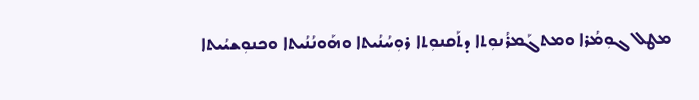ܡܛܠ ܓܘܼܡܳܪܐ ܘܡܬܓܰܡܪܳܢܘܼܬܐ ܕܬܰܩܢܘܼܬܐ ܪܘܼܚܳܢܳܝܬܐ ܘܗܰܘܢܳܢܳܝܬܐ ܘܟܢܘܼܫܝܳܝܬܐ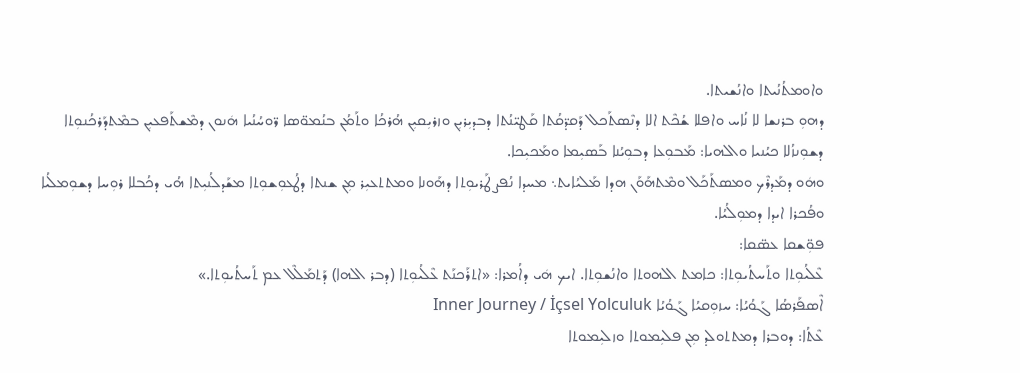ܘܐܘܡܬܳܢܳܝܬܐ ܘܐܢܳܫܝܬܐ.
ܕܗܘܼ ܒܪܢܫܐ ܠܐ ܢܳܐܚ ܘܐܦܠܐ ܫܳܟܶܬ ܐܠܐ ܕܢܶܣܬܰܟܠ ܕܰܩܕ̈ܩܳܬܐ ܩܰܛܝ̈ܢܳܬܐ ܕܒܕܝܼܪܝܼܢ ܘܙܪܝܼܩܝܼܢ ܗܳܪܟܳܐ ܘܬܰܡܳܢ ܒܢܳܡܘ̈ܣܐ ܪ̈ܘܚܳܢܳܝܐ ܗܿܢܘܢ ܕܡܶܫܬܰܦܥܝܼܢ ܒܡܶܬܕܰܪܟܳܢܘܼܬܐ  ܕܫܘܼܢܙܳܠܐ ܟܝܳܢܝܐ ܘܐܠܗܝܐ: ܡܰܒܘܼܥܐ ܕܒܘܼܝܳܢܐ ܒܰܣܝܼܡܐ ܘܡܰܟܝܼܟܐ.
ܘܗܿܘ ܕܡܰܕܪܶܟ ܘܡܣܬܰܟܰܠ ܘܡܶܬܗܰܘܰܢ ܗܕܐ ܡܰܠܝܳܐܝܬ܆ ܡܚܕܐ ܢܳܦܨ ܛܰܪܝܘܼܬܐ ܕܗܰܘܢܐ ܘܡܬܬܥܝܼܪ ܡܼܢ ܫܢܬܐ ܕܛܳܥܘܼܫܘܼܬܐ ܡܫܰܕܠܳܢܝܼܬܐ ܗܳܝ ܕܟܳܒܠܐ ܪܘܼܚܐ ܕܫܘܼܡܠܳܝܐ ܘܦܳܟܪܐ ܐܝܕܐ ܕܡܘܼܠܳܝܳܐ.
ܦܘܼ̈ܫܩܐ ܥܣ̈ܩܐ:
ܥܶܠܳܝܘܼܬܐ ܘܬܰܚܬܳܝܘܼܬܐ: ܟܐܡܬ ܐܠܗܘܬܐ ܘܐܢܳܫܘܼܬܐ. ܐܝܟ ܗܿܝ ܕܐܳܡܪܐ: «ܐܬܪܰܟܢܰܬ ܥܶܠܳܝܘܼܬܐ (ܕܒܪ ܐܠܗܐ) ܕܰܬܡܰܠܶܠ ܥܡ ܬܰܚܬܳܝܘܼܬܐ.»
ܐܶܣܦܰܪܣܳܐ ܓܰܘܳܝܳܐ: ܚܙܘܼܩܝܳܐ ܓܰܘܳܝܳܐ Inner Journey / İçsel Yolculuk
ܥܶܬܳܐ: ܕܘܒܪܐ ܕܡܬܬܘܠܕ ܡܼܢ ܦܠܝܼܡܘܬܐ ܘܙܠܝܼܡܘܬܐ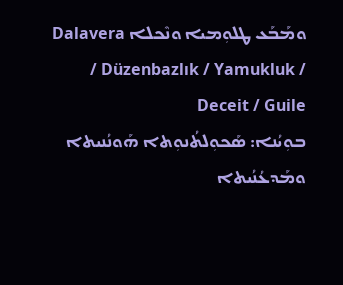ܘܡܰܒܰܥ ܛܠܘܼܡܝܐ ܘܢܶܟܠܐ Dalavera / Düzenbazlık / Yamukluk / Deceit / Guile
ܒܘܼܝܳܢܐ: ܣܰܟܘܼܠܬܳܢܘܼܬܐ ܗܰܘܢܳܢܝܬܐ ܘܡܰܕܥܳܢܳܝܬܐ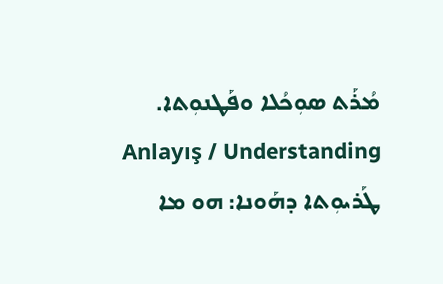ܡܳܪܰܬ ܣܘܼܟܳܠܐ ܘܦܰܛܢܘܼܬܐ. Anlayış / Understanding
ܛܰܪܝܘܼܬܐ ܕܗܰܘܢܐ: ܗܘ ܡܐ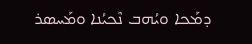ܕܡܰܟܐ ܘܝܳܗܒ ܢܶܟܝܳܢܐ ܘܡܰܚܣܪ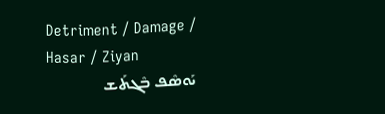Detriment / Damage / Hasar / Ziyan
ܝܰܘܣܶܦ ܒܶܓܬܰܫ